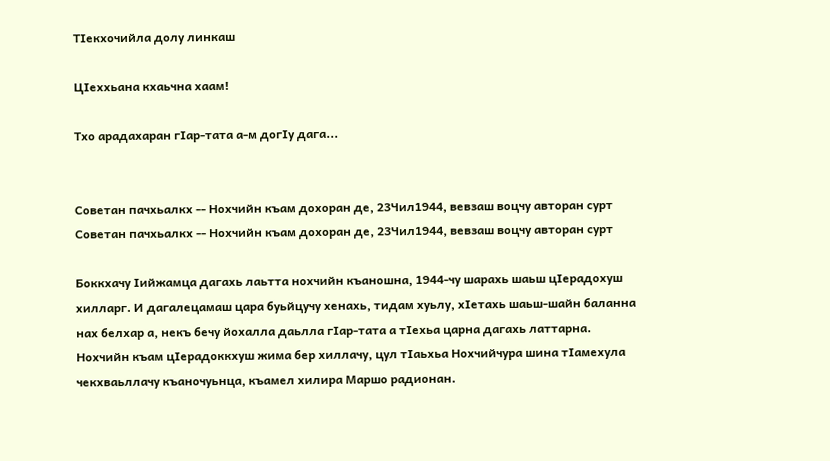ТIекхочийла долу линкаш

ЦIеххьана кхаьчна хаам!

Тхо арадахаран гIар-тата а-м догIу дага...


Советан пачхьалкх -- Нохчийн къам дохоран де, 23Чил1944, вевзаш воцчу авторан сурт
Советан пачхьалкх -- Нохчийн къам дохоран де, 23Чил1944, вевзаш воцчу авторан сурт

Боккхачу Iийжамца дагахь лаьтта нохчийн къаношна, 1944-чу шарахь шаьш цIерадохуш хилларг. И дагалецамаш цара буьйцучу хенахь, тидам хуьлу, хIетахь шаьш-шайн баланна нах белхар а, некъ бечу йохалла даьлла гIар-тата а тIехьа царна дагахь латтарна. Нохчийн къам цIерадоккхуш жима бер хиллачу, цул тIаьхьа Нохчийчура шина тIамехула чекхваьллачу къаночуьнца, къамел хилира Маршо радионан.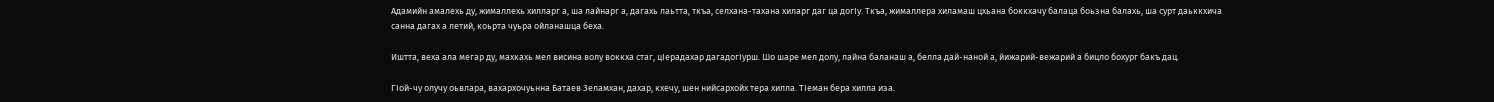Адамийн амалехь ду, жималлехь хилларг а, ша лайнарг а, дагахь лаьтта, ткъа, селхана-тахана хиларг даг ца догIу. Ткъа, жималлера хиламаш цхьана боккхачу балаца боьзна балахь, ша сурт даьккхича санна дагах а летий, коьрта чуьра ойланашца беха.

Иштта, веха ала мегар ду, махкахь мел висина волу воккха стаг, цIерадахар дагадогIурш. Шо шаре мел долу, лайна баланаш а, белла дай-наной а, йижарий-вежарий а бицло бохург бакъ дац.

ГIой-чу олучу оьвлара, вахархочуьнна Батаев Зеламхан, дахар, кхечу, шен нийсархойх тера хилла. ТIеман бера хилла иза.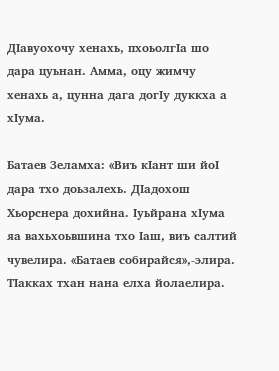ДIавуохочу хенахь, пхоьолгIа шо дара цуьнан. Амма, оцу жимчу хенахь а, цунна дага догIу дуккха а хIума.

Батаев Зеламха: «Виъ кIант ши йоI дара тхо доьзалехь. ДIадохош Хьорснера дохийна. Iуьйрана хIума яа вахьхоьвшина тхо Iаш, виъ салтий чувелира. «Батаев собирайся»,-элира. ТIакках тхан нана елха йолаелира.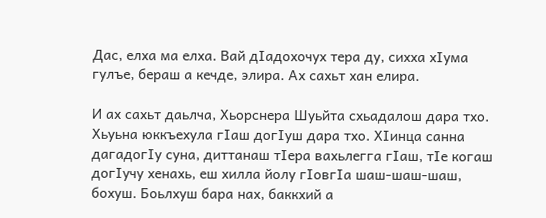Дас, елха ма елха. Вай дIадохочух тера ду, сихха хIума гулъе, бераш а кечде, элира. Ах сахьт хан елира.

И ах сахьт даьлча, Хьорснера Шуьйта схьадалош дара тхо. Хьуьна юккъехула гIаш догIуш дара тхо. ХIинца санна дагадогIу суна, диттанаш тIера вахьлегга гIаш, тIе когаш догIучу хенахь, еш хилла йолу гIовгIа шаш-шаш-шаш, бохуш. Боьлхуш бара нах, баккхий а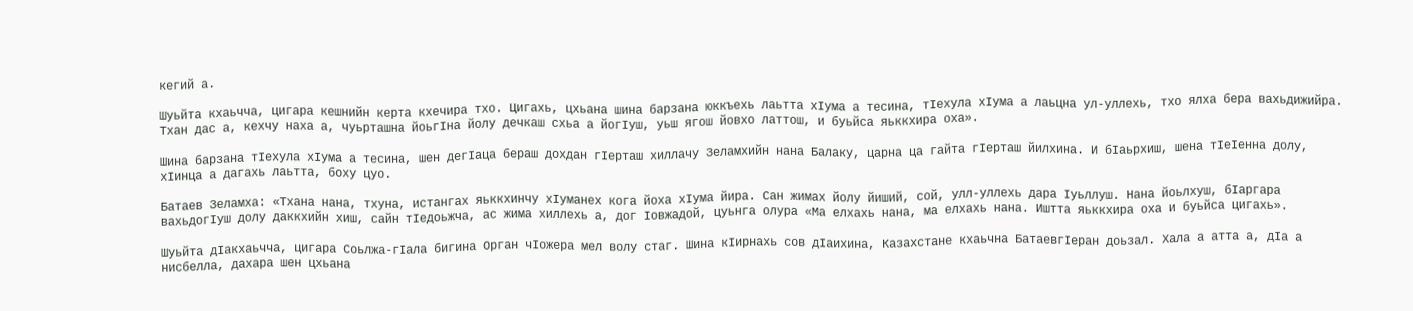кегий а.

Шуьйта кхаьчча, цигара кешнийн керта кхечира тхо. Цигахь, цхьана шина барзана юккъехь лаьтта хIума а тесина, тIехула хIума а лаьцна ул-уллехь, тхо ялха бера вахьдижийра. Тхан дас а, кехчу наха а, чуьрташна йоьгIна йолу дечкаш схьа а йогIуш, уьш ягош йовхо латтош, и буьйса яьккхира оха».

Шина барзана тIехула хIума а тесина, шен дегIаца бераш дохдан гIерташ хиллачу Зеламхийн нана Балаку, царна ца гайта гIерташ йилхина. И бIаьрхиш, шена тIеIенна долу, хIинца а дагахь лаьтта, боху цуо.

Батаев Зеламха: «Тхана нана, тхуна, истангах яьккхинчу хIуманех кога йоха хIума йира. Сан жимах йолу йиший, сой, улл-уллехь дара Iуьллуш. Нана йоьлхуш, бIаргара вахьдогIуш долу даккхийн хиш, сайн тIедоьжча, ас жима хиллехь а, дог Iовжадой, цуьнга олура «Ма елхахь нана, ма елхахь нана. Иштта яьккхира оха и буьйса цигахь».

Шуьйта дIакхаьчча, цигара Соьлжа-гIала бигина Орган чIожера мел волу стаг. Шина кIирнахь сов дIаихина, Казахстане кхаьчна БатаевгIеран доьзал. Хала а атта а, дIа а нисбелла, дахара шен цхьана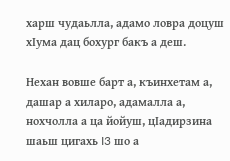харш чудаьлла, адамо ловра доцуш хIума дац бохург бакъ а деш.

Нехан вовше барт а, къинхетам а, дашар а хиларо, адамалла а, нохчолла а ца йойуш, цIадирзина шаьш цигахь I3 шо а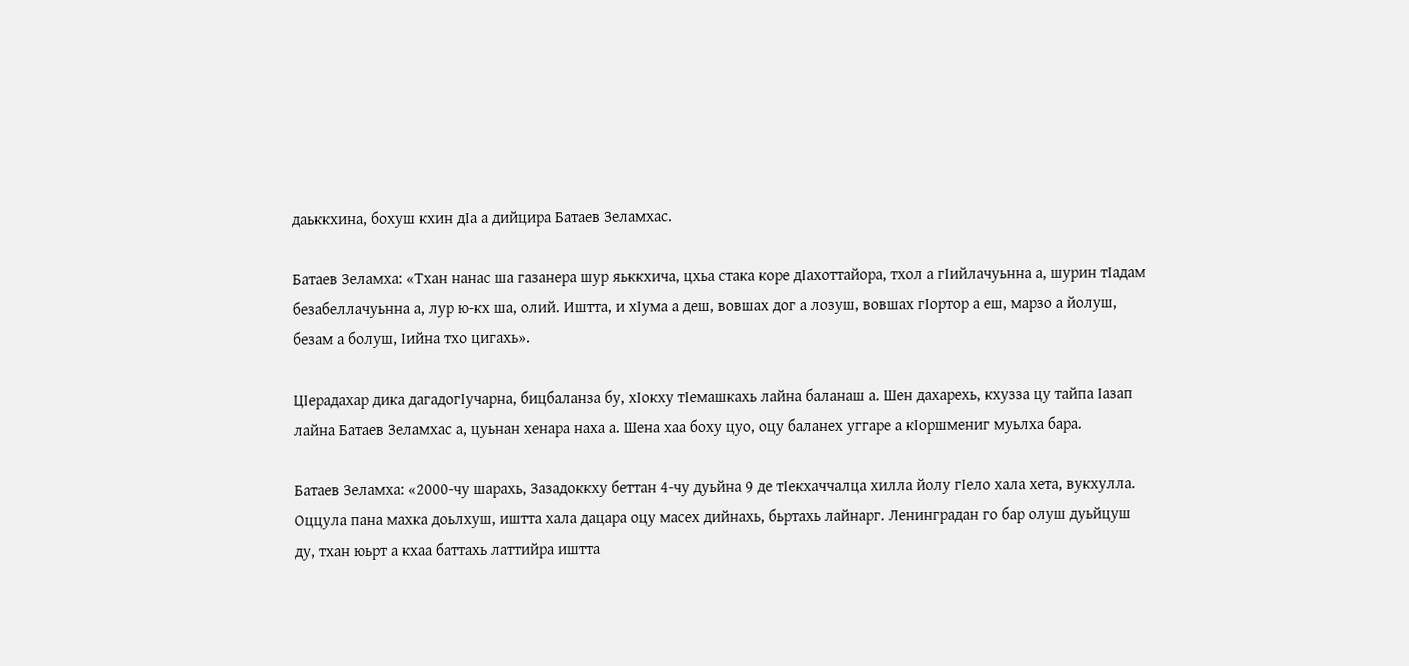даьккхина, бохуш кхин дIа а дийцира Батаев Зеламхас.

Батаев Зеламха: «Тхан нанас ша газанера шур яьккхича, цхьа стака коре дIахоттайора, тхол а гIийлачуьнна а, шурин тIадам безабеллачуьнна а, лур ю-кх ша, олий. Иштта, и хIума а деш, вовшах дог а лозуш, вовшах гIортор а еш, марзо а йолуш, безам а болуш, Iийна тхо цигахь».

ЦIерадахар дика дагадогIучарна, бицбаланза бу, хIокху тIемашкахь лайна баланаш а. Шен дахарехь, кхузза цу тайпа Iазап лайна Батаев Зеламхас а, цуьнан хенара наха а. Шена хаа боху цуо, оцу баланех уггаре а кIоршмениг муьлха бара.

Батаев Зеламха: «2000-чу шарахь, Зазадоккху беттан 4-чу дуьйна 9 де тIекхаччалца хилла йолу гIело хала хета, вукхулла. Оццула пана махка доьлхуш, иштта хала дацара оцу масех дийнахь, бьртахь лайнарг. Ленинградан го бар олуш дуьйцуш ду, тхан юьрт а кхаа баттахь латтийра иштта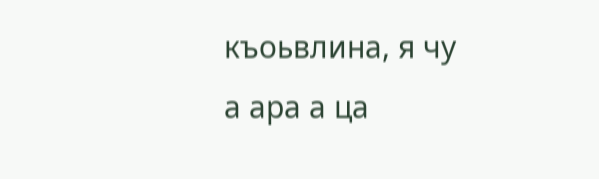къоьвлина, я чу а ара а ца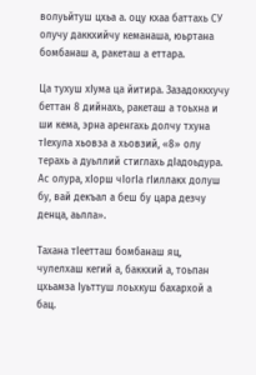волуьйтуш цхьа а. оцу кхаа баттахь СУ олучу даккхийчу кеманаша, юьртана бомбанаш а, ракеташ а еттара.

Ца тухуш хIума ца йитира. Зазадоккхучу беттан 8 дийнахь, ракеташ а тоьхна и ши кема, эрна аренгахь долчу тхуна тIехула хьовза а хьовзий, «8» олу терахь а дуьллий стиглахь дIадоьдура. Ас олура, хIорш чIогIа гIиллакх долуш бу, вай декъал а беш бу цара дезчу денца, аьлла».

Тахана тIеетташ бомбанаш яц, чулелхаш кегий а, баккхий а, тоьпан цхьамза Iуьттуш лоьхкуш бахархой а бац.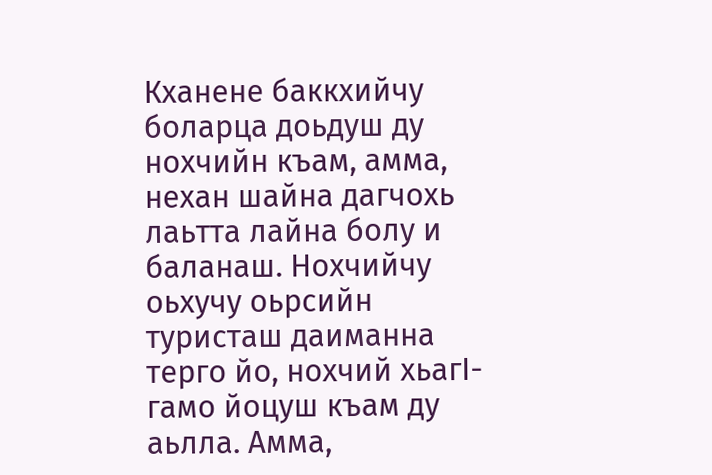Кханене баккхийчу боларца доьдуш ду нохчийн къам, амма, нехан шайна дагчохь лаьтта лайна болу и баланаш. Нохчийчу оьхучу оьрсийн туристаш даиманна терго йо, нохчий хьагI-гамо йоцуш къам ду аьлла. Амма,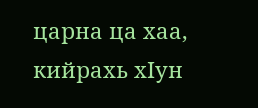царна ца хаа, кийрахь хIун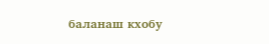баланаш кхобу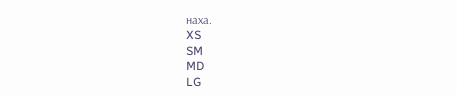наха.
XS
SM
MD
LG